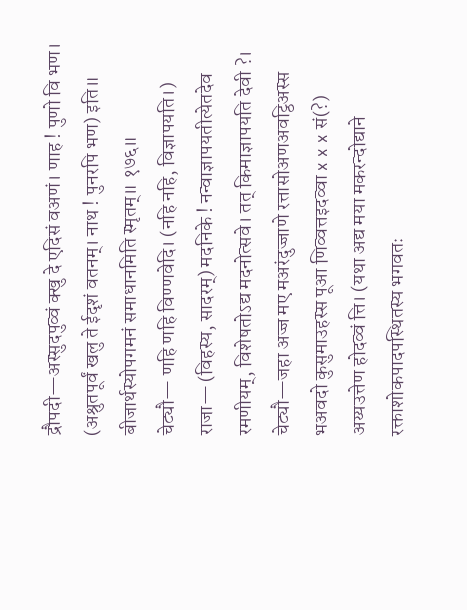द्रौपदी—अस्सुदपुव्वं क्खु दे एदिसं वअणं। णाह ! पुणो वि भण। (अश्रुतपूर्वं खलु ते ईदृशं वतनम्। नाथ ! पुनरपि भण) इति॥
बीजार्थस्योपगमनं समाधानमिति स्मृतम्॥ १७६॥
चेट्यौ— णहि णहि विण्णवेदि। (नहि नहि, विज्ञापयति।)
राजा— (विहस्य, सादरम्) मदनिके ! नन्वाज्ञापयतीत्येतदेव रमणीयम्, विशेषतोऽद्य मदनोत्सवे। तत् किमाज्ञापयति देवी ?।
चेट्यौ—जहा अज्ज मए मअरंदुज्जाणे रत्तासोअणअवट्ठिअस्स भअवदो कुसुमाउहस्स पूआ णिव्वत्तइदव्वा x x x सं(?) अय्यउत्तेण होदव्वं त्ति। (यथा अद्य मया मकरन्दोद्याने रक्ताशोकपादपस्थितस्य भगवतः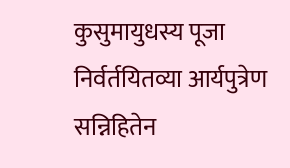कुसुमायुधस्य पूजा निर्वर्तयितव्या आर्यपुत्रेण सन्निहितेन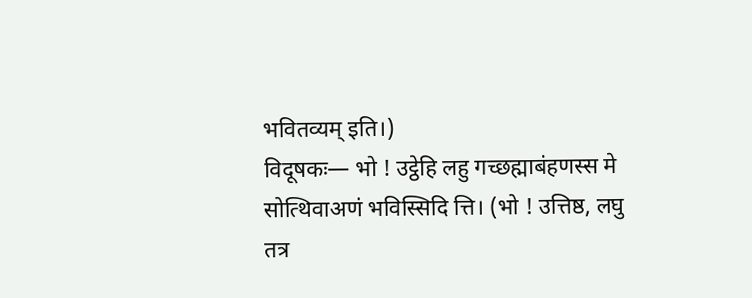भवितव्यम् इति।)
विदूषकः— भो ! उट्ठेहि लहु गच्छह्माबंहणस्स मे सोत्थिवाअणं भविस्सिदि त्ति। (भो ! उत्तिष्ठ, लघु तत्र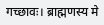गच्छावः। ब्राह्मणस्य मे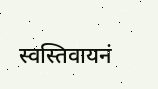स्वस्तिवायनं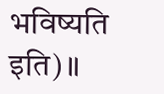भविष्यति इति)॥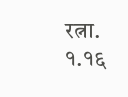रत्ना. १.१६